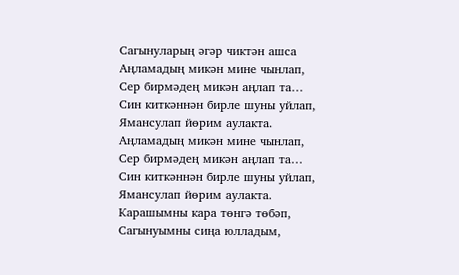Сагынуларың әгәр чиктән ашса
Аңламадың микән мине чынлап,
Сер бирмәдең микән аңлап та…
Син киткәннән бирле шуны уйлап,
Ямансулап йөрим аулакта.
Аңламадың микән мине чынлап,
Сер бирмәдең микән аңлап та…
Син киткәннән бирле шуны уйлап,
Ямансулап йөрим аулакта.
Карашымны кара төнгә төбәп,
Сагынуымны сиңа юлладым,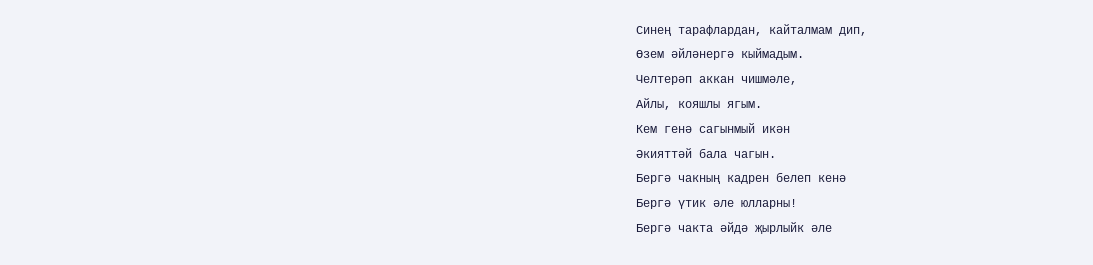Синең тарафлардан, кайталмам дип,
Өзем әйләнергә кыймадым.
Челтерәп аккан чишмәле,
Айлы, кояшлы ягым.
Кем генә сагынмый икән
Әкияттәй бала чагын.
Бергә чакның кадрен белеп кенә
Бергә үтик әле юлларны!
Бергә чакта әйдә җырлыйк әле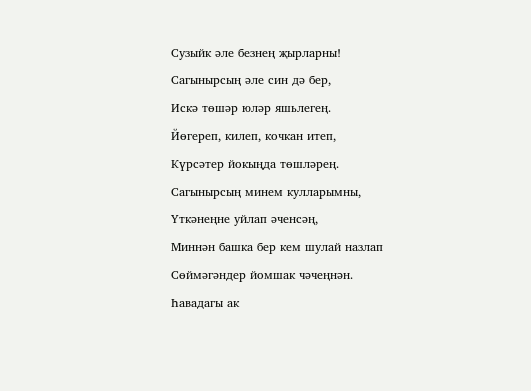Сузыйк әле безнең җырларны!
Сагынырсың әле син дә бер,
Искә төшәр юләр яшьлегең.
Йөгереп, килеп, кочкан итеп,
Күрсәтер йокыңда төшләрең.
Сагынырсың минем кулларымны,
Үткәнеңне уйлап әченсәң,
Миннән башка бер кем шулай назлап
Сөймәгәндер йомшак чәчеңнән.
Һавадагы ак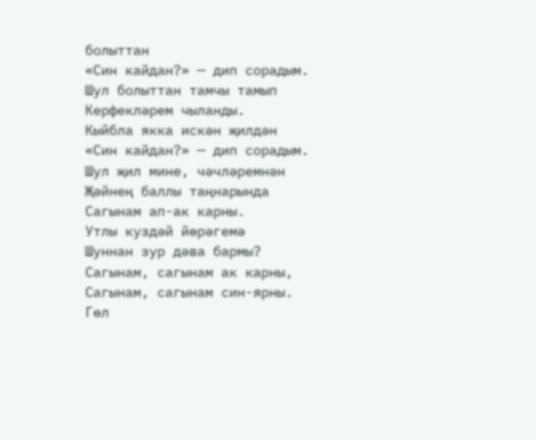болыттан
«Син кайдан?» — дип сорадым.
Шул болыттан тамчы тамып
Керфекләрем чыланды.
Кыйбла якка искән җилдән
«Син кайдан?» — дип сорадым.
Шул җил мине, чәчләремнән
Җәйнең баллы таңнарында
Сагынам ап-ак карны.
Утлы куздәй йөрәгемә
Шуннан зур дәва бармы?
Сагынам, сагынам ак карны,
Сагынам, сагынам син-ярны.
Гөл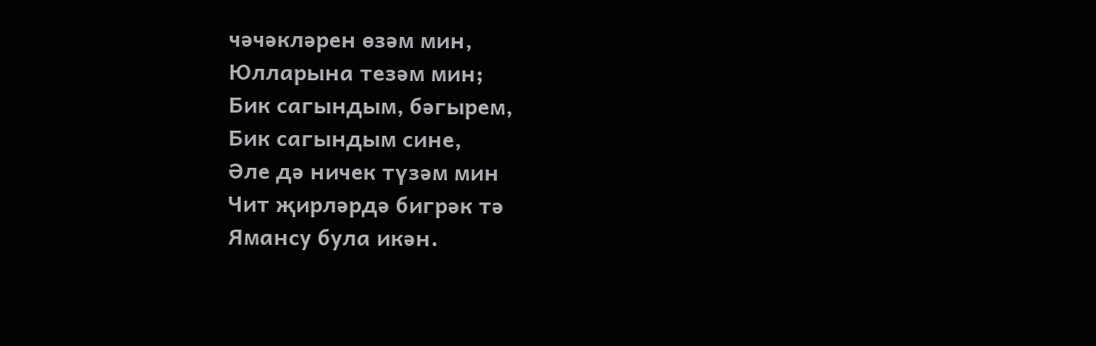чәчәкләрен өзәм мин,
Юлларына тезәм мин;
Бик сагындым, бәгырем,
Бик сагындым сине,
Әле дә ничек түзәм мин
Чит җирләрдә бигрәк тә
Ямансу була икән.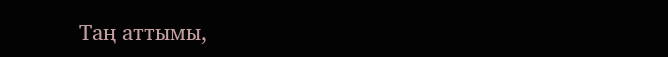Таң аттымы,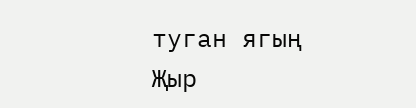туган ягың
Җыр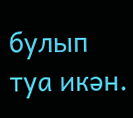булып туа икән.